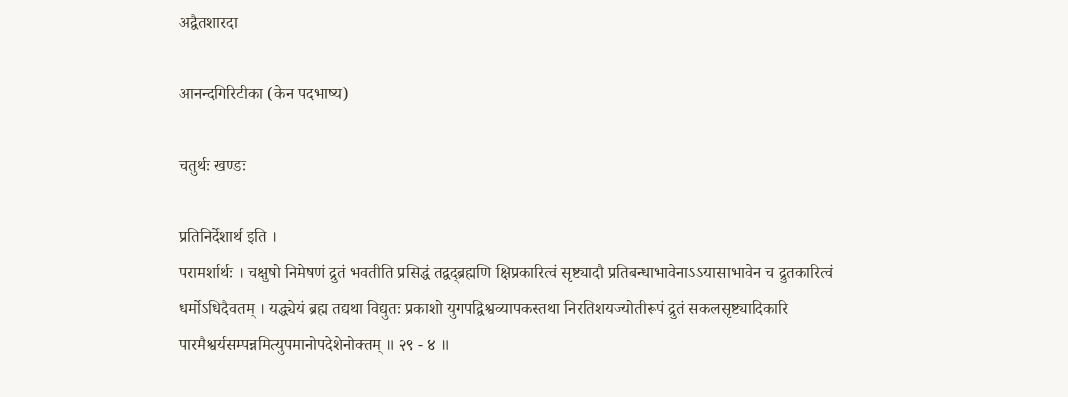अद्वैतशारदा

आनन्दगिरिटीका (केन पदभाष्य)

चतुर्थः खण्डः

प्रतिनिर्देशार्थ इति ।
परामर्शार्थः । चक्षुषो निमेषणं द्रुतं भवतीति प्रसिद्धं तद्वद्ब्रह्मणि क्षिप्रकारित्वं सृष्ट्यादौ प्रतिबन्धाभावेनाऽऽयासाभावेन च द्रुतकारित्वं धर्मोऽधिदैवतम् । यद्ध्येयं ब्रह्म तद्यथा विद्युतः प्रकाशो युगपद्विश्वव्यापकस्तथा निरतिशयज्योतीरूपं द्रुतं सकलसृष्ट्यादिकारि पारमैश्वर्यसम्पन्नमित्युपमानोपदेशेनोक्तम् ॥ २९ - ४ ॥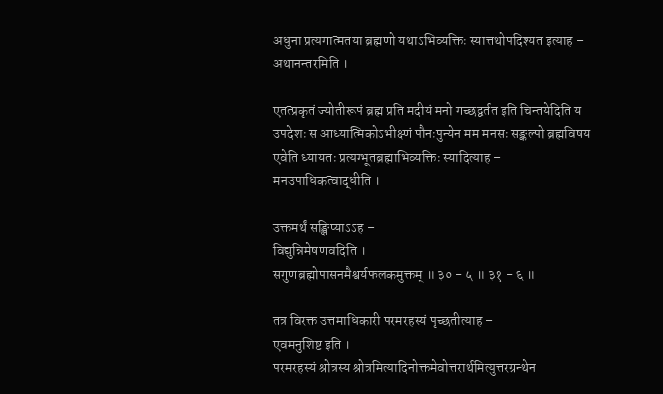अधुना प्रत्यगात्मतया ब्रह्मणो यथाऽभिव्यक्तिः स्यात्तथोपदिश्यत इत्याह –
अथानन्तरमिति ।

एतत्प्रकृतं ज्योतीरूपं ब्रह्म प्रति मदीयं मनो गच्छद्वर्तत इति चिन्तयेदिति य उपदेशः स आध्यात्मिकोऽभीक्ष्णं पौनःपुन्येन मम मनसः सङ्कल्पो ब्रह्मविषय एवेति ध्यायतः प्रत्यग्भूतब्रह्माभिव्यक्तिः स्यादित्याह –
मनउपाधिकत्वाद्धीति ।

उक्तमर्थं सङ्क्षिप्याऽऽह –
विद्युन्निमेषणवदिति ।
सगुणब्रह्मोपासनमैश्वर्यफलकमुक्तम् ॥ ३० - ५ ॥ ३१ - ६ ॥

तत्र विरक्त उत्तमाधिकारी परमरहस्यं पृच्छतीत्याह –
एवमनुशिष्ट इति ।
परमरहस्यं श्रोत्रस्य श्रोत्रमित्यादिनोक्तमेवोत्तरार्थमित्युत्तरग्रन्थेन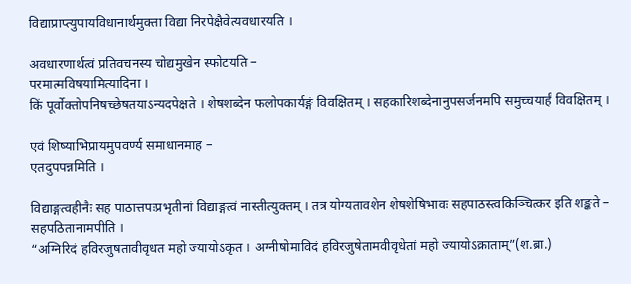विद्याप्राप्त्युपायविधानार्थमुक्ता विद्या निरपेक्षैवेत्यवधारयति ।

अवधारणार्थत्वं प्रतिवचनस्य चोद्यमुखेन स्फोटयति –
परमात्मविषयामित्यादिना ।
किं पूर्वोक्तोपनिषच्छेषतयाऽन्यदपेक्षते । शेषशब्देन फलोपकार्यङ्गं विवक्षितम् । सहकारिशब्देनानुपसर्जनमपि समुच्चयार्हं विवक्षितम् ।

एवं शिष्याभिप्रायमुपवर्ण्य समाधानमाह –
एतदुपपन्नमिति ।

विद्याङ्गत्वहीनैः सह पाठात्तपःप्रभृतीनां विद्याङ्गत्वं नास्तीत्युक्तम् । तत्र योग्यतावशेन शेषशेषिभावः सहपाठस्त्वकिञ्चित्कर इति शङ्कते –
सहपठितानामपीति ।
“अग्निरिदं हविरजुषतावीवृधत महो ज्यायोऽकृत । अग्नीषोमाविदं हविरजुषेतामवीवृधेतां महो ज्यायोऽक्राताम्”(श.ब्रा.)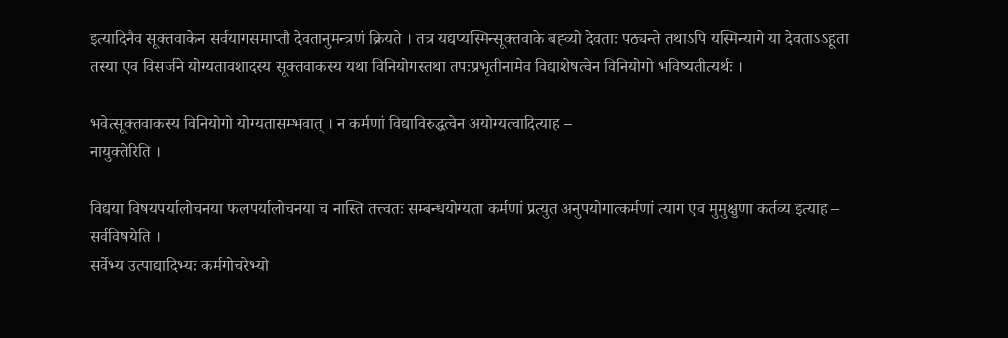इत्यादिनैव सूक्तवाकेन सर्वयागसमाप्तौ देवतानुमन्त्रणं क्रियते । तत्र यद्यप्यस्मिन्सूक्तवाके बह्व्यो देवताः पठ्यन्ते तथाऽपि यस्मिन्यागे या देवताऽऽहूता तस्या एव विसर्जने योग्यतावशादस्य सूक्तवाकस्य यथा विनियोगस्तथा तपःप्रभृतीनामेव विद्याशेषत्वेन विनियोगो भविष्यतीत्यर्थः ।

भवेत्सूक्तवाकस्य विनियोगो योग्यतासम्भवात् । न कर्मणां विद्याविरुद्धत्वेन अयोग्यत्वादित्याह –
नायुक्तेरिति ।

विद्यया विषयपर्यालोचनया फलपर्यालोचनया च नास्ति तत्त्वतः सम्बन्धयोग्यता कर्मणां प्रत्युत अनुपयोगात्कर्मणां त्याग एव मुमुक्षुणा कर्तव्य इत्याह –
सर्वविषयेति ।
सर्वेभ्य उत्पाद्यादिभ्यः कर्मगोचरेभ्यो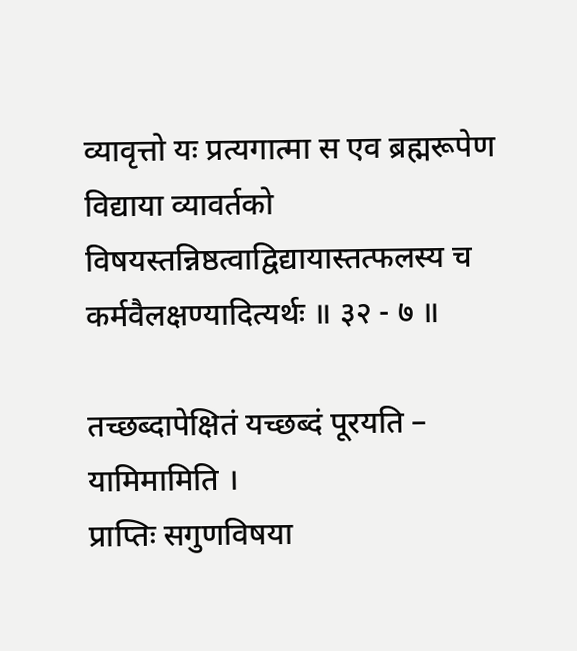व्यावृत्तो यः प्रत्यगात्मा स एव ब्रह्मरूपेण विद्याया व्यावर्तको विषयस्तन्निष्ठत्वाद्विद्यायास्तत्फलस्य च कर्मवैलक्षण्यादित्यर्थः ॥ ३२ - ७ ॥

तच्छब्दापेक्षितं यच्छब्दं पूरयति –
यामिमामिति ।
प्राप्तिः सगुणविषया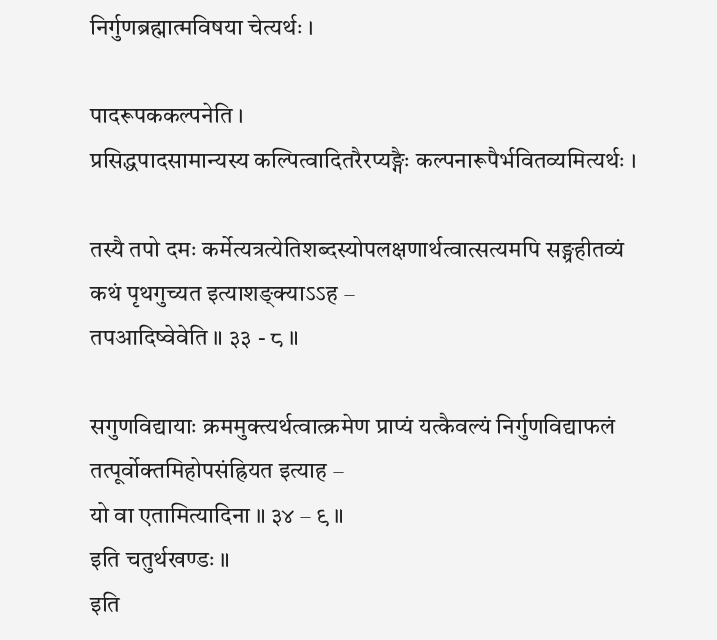निर्गुणब्रह्मात्मविषया चेत्यर्थः ।

पादरूपककल्पनेति ।
प्रसिद्धपादसामान्यस्य कल्पित्वादितरैरप्यङ्गैः कल्पनारूपैर्भवितव्यमित्यर्थः ।

तस्यै तपो दमः कर्मेत्यत्रत्येतिशब्दस्योपलक्षणार्थत्वात्सत्यमपि सङ्ग्रहीतव्यं कथं पृथगुच्यत इत्याशङ्क्याऽऽह –
तपआदिष्वेवेति ॥ ३३ - ८ ॥

सगुणविद्यायाः क्रममुक्त्यर्थत्वात्क्रमेण प्राप्यं यत्कैवल्यं निर्गुणविद्याफलं तत्पूर्वोक्तमिहोपसंह्रियत इत्याह –
यो वा एतामित्यादिना ॥ ३४ – ९ ॥
इति चतुर्थखण्डः ॥
इति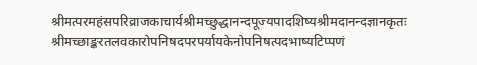श्रीमत्परमहंसपरिव्राजकाचार्यश्रीमच्छुद्धानन्दपूज्यपादशिष्यश्रीमदानन्दज्ञानकृतः श्रीमच्छाङ्करतलवकारोपनिषदपरपर्यायकेनोपनिषत्पदभाष्यटिप्पणं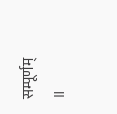सम्पूर्णम् ॥